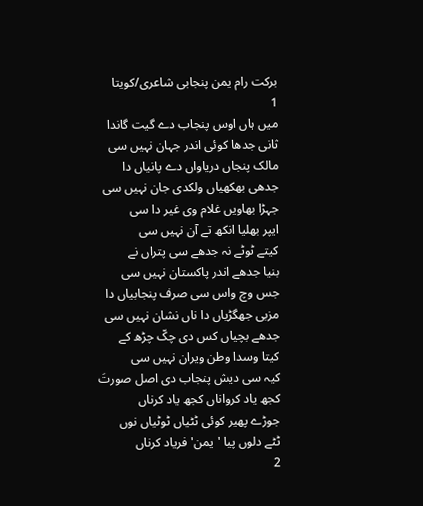برکت رام یمن پنجابی شاعری/کویتا
1
میں ہاں اوس پنجاب دے گیت گاندا
ثانی جدھا کوئی اندر جہان نہیں سی
مالک پنجاں دریاواں دے پانیاں دا
جدھی بھکھیاں ولکدی جان نہیں سی
جہڑا بھاویں غلام وی غیر دا سی
ایپر بھلیا انکھ تے آن نہیں سی
کیتے ٹوٹے نہ جدھے سی پتراں نے
بنیا جدھے اندر پاکستان نہیں سی
جس وچ واس سی صرف پنجابیاں دا
مزبی جھگڑیاں دا ناں نشان نہیں سی
جدھے بچیاں کس دی چکّ چڑھ کے
کیتا وسدا وطن ویران نہیں سی
کیہ سی دیش پنجاب دی اصل صورتَ
کجھ یاد کرواناں کجھ یاد کرناں
جوڑے پھیر کوئی ٹٹیاں ٹوٹیاں نوں
ٹٹے دلوں پیا 'یمن' فریاد کرناں
2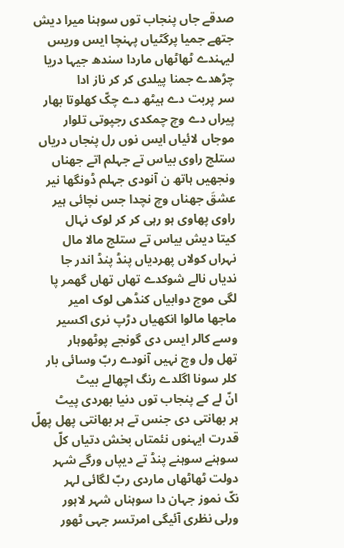صدقے جاں پنجاب توں سوہنا میرا دیش
جتھے جمیا پرگٹیاں پہنچا ایس وریس
لیہندے ٹھاٹھاں ماردا سندھ جیہا دریا
چڑھدے جمنا پیلدی کر کر ناز ادا
سر پربت دے ہیٹھ دے چکّ کھلوتا بھار
پیراں دے وچ چمکدی رجپوتی تلوار
موجاں لائیاں ایس نوں رل پنجاں دریاں
ستلج راوی بیاس تے جہلم اتے جھناں
ونجھیں ہاتھ ن آنودی جہلم ڈونگھا نیر
عشقَ جھناں وچ نچدا جس نچائی ہیر
راوی پھاوی ہو رہی کر کر لوک نہال
کیتا دیش بیاس تے ستلج مالا مال
نہراں کولاں پھردیاں پنڈ پنڈ اندر جا
ندیاں نالے شوکدے تھاں تھاں گھمر پا
لگی موج دوابیاں کنڈھی لوک امیر
ماجھا مالوا انکھیاں دڑپ نری اکسیر
وسے کالر ایس دی گونجے پوٹھوہار
تھل ول وچ نہیں آنودے ربّ وسائی بار
کلر سونا اگلدے رنگ اچھالے بیٹ
انّ لے کے پنجاب توں دنیا بھردی پیٹ
ہر بھانتی دی جنس تے ہر بھانتی پھل پھلّ
قدرت ایہنوں نئمتاں بخش دتیاں کلّ
سوہنے سوہنے پنڈ تے دیپاں ورگے شہر
دولت ٹھاٹھاں ماردی ربّ لگائی لہر
نکّ نموز جہان دا سوہناں شہر لاہور
ورلی نظری آئیگی امرتسر جہی ٹھور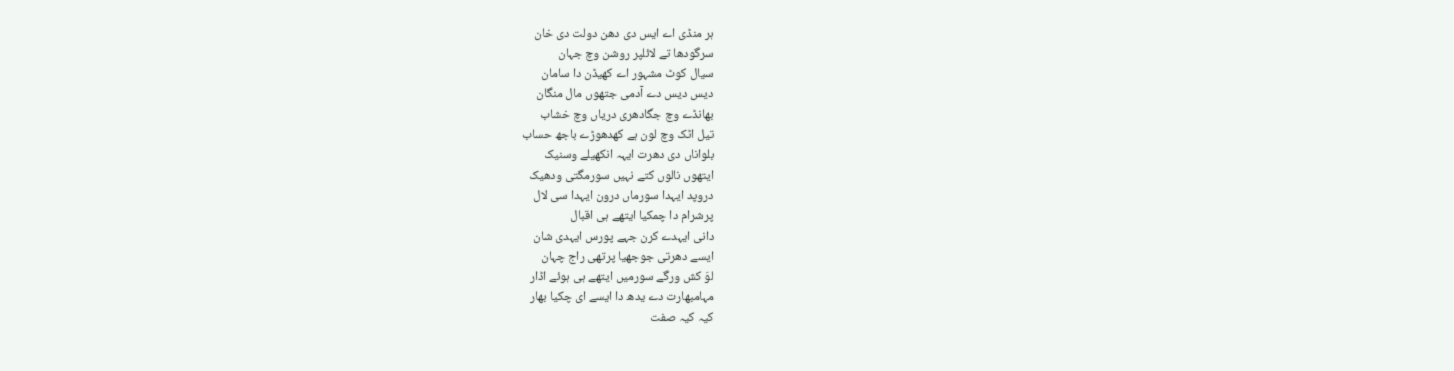ہر منڈی اے ایس دی دھن دولت دی خان
سرگودھا تے لائلپر روشن وچ جہان
سیال کوٹ مشہور اے کھیڈن دا سامان
دیس دیس دے آدمی جتھوں مال منگان
بھانڈے وچ جگادھری دریاں وچ خشاب
تیل اٹک وچ لون ہے کھدھوڑے باجھ حساب
بلواناں دی دھرت ایہہ انکھیلے وسنیک
ایتھوں نالوں کتے نہیں سورمگتی ودھیک
دروپد ایہدا سورماں درون ایہدا سی لال
پرشرام دا چمکیا ایتھے ہی اقبال
دانی ایہدے کرن جہے پورس ایہدی شان
ایسے دھرتی جوجھیا پرتھی راج چہان
لوَ کش ورگے سورمیں ایتھے ہی ہوئے اڈار
مہامبھارت دے یدھ دا ایسے ای چکیا بھار
کیہ کیہ صفت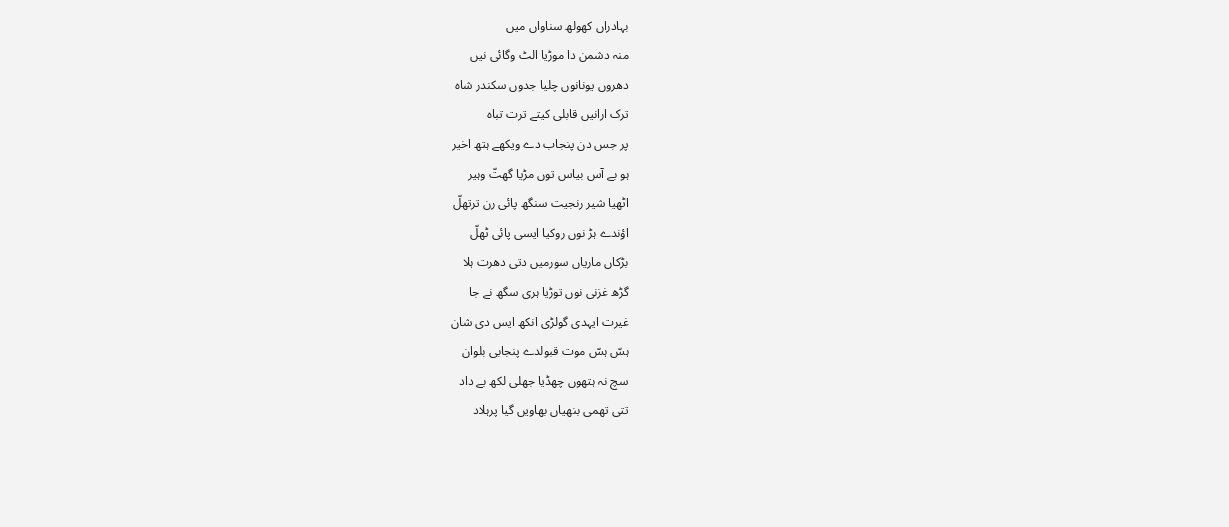بہادراں کھولھ سناواں میں
منہ دشمن دا موڑیا الٹ وگائی نیں
دھروں یونانوں چلیا جدوں سکندر شاہ
ترک ارانیں قابلی کیتے ترت تباہ
پر جس دن پنجاب دے ویکھے ہتھ اخیر
ہو بے آس بیاس توں مڑیا گھتّ وہیر
اٹھیا شیر رنجیت سنگھ پائی رن ترتھلّ
اؤندے ہڑ نوں روکیا ایسی پائی ٹھلّ
بڑکاں ماریاں سورمیں دتی دھرت ہلا
گڑھ غزنی نوں توڑیا ہری سگھ نے جا
غیرت ایہدی گولڑی انکھ ایس دی شان
ہسّ ہسّ موت قبولدے پنجابی بلوان
سچ نہ ہتھوں چھڈیا جھلی لکھ بے داد
تتی تھمی بنھیاں بھاویں گیا پرہلاد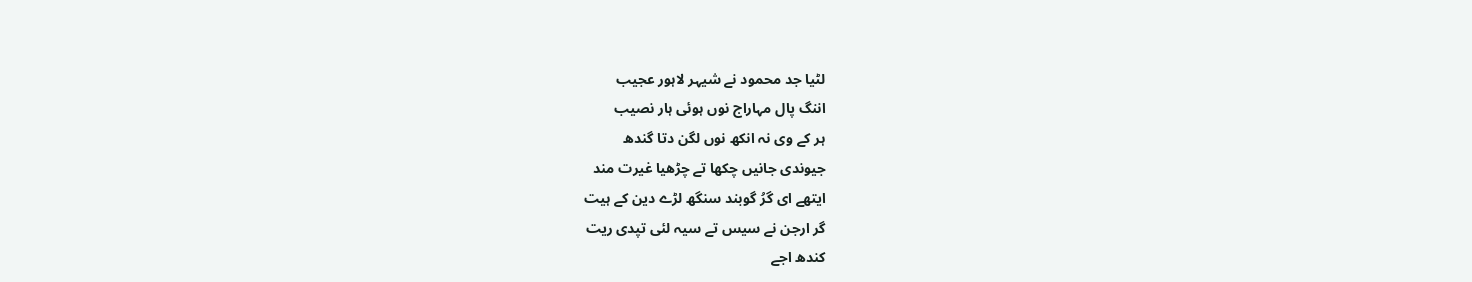لٹیا جد محمود نے شیہر لاہور عجیب
اننگ پال مہاراج نوں ہوئی ہار نصیب
ہر کے وی نہ انکھ نوں لگن دتا گندھ
جیوندی جانیں چکھا تے چڑھیا غیرت مند
ایتھے ای گرُ گوبند سنگھ لڑے دین کے ہیت
گر ارجن نے سیس تے سیہ لئی تپدی ریت
کندھ اجے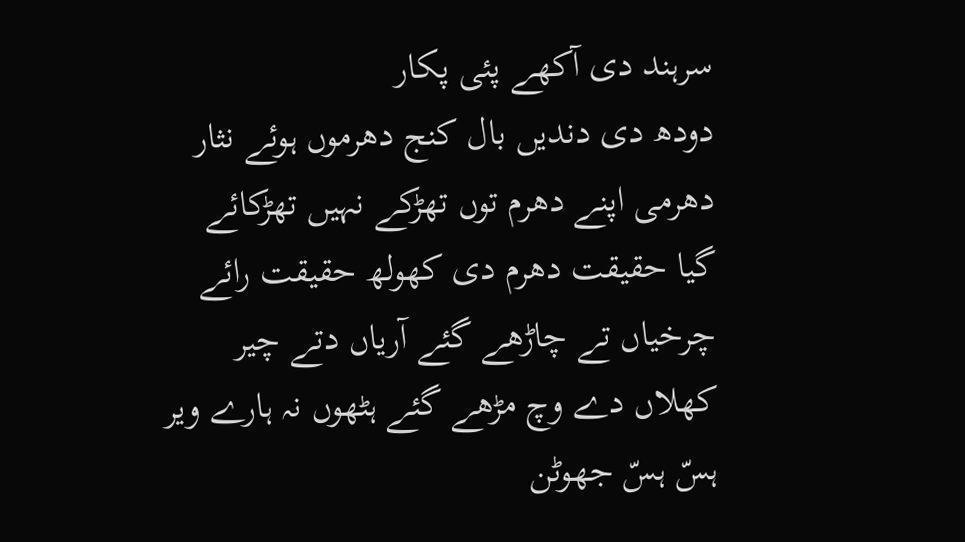سرہند دی آکھے پئی پکار
دودھ دی دندیں بال کنج دھرموں ہوئے نثار
دھرمی اپنے دھرم توں تھڑکے نہیں تھڑکائے
گیا حقیقت دھرم دی کھولھ حقیقت رائے
چرخیاں تے چاڑھے گئے آریاں دتے چیر
کھلاں دے وچ مڑھے گئے ہٹھوں نہ ہارے ویر
ہسّ ہسّ جھوٹن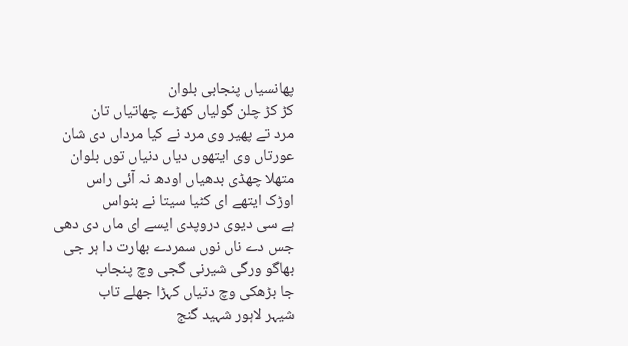پھانسیاں پنجابی بلوان
کڑ کڑ چلن گولیاں کھڑے چھاتیاں تان
مرد تے پھیر وی مرد نے کیا مرداں دی شان
عورتاں وی ایتھوں دیاں دنیاں توں بلوان
متھلا چھڈی بدھیاں اودھ نہ آئی راس
اوڑک ایتھے ای کٹیا سیتا نے بنواس
ہے سی دیوی دروپدی ایسے ای ماں دی دھی
جس دے ناں نوں سمردے بھارت دا ہر جی
بھاگو ورگی شیرنی گجی وچ پنجاب
جا بڑھکی وچ دتیاں کہڑا جھلے تاب
شیہر لاہور شہید گنج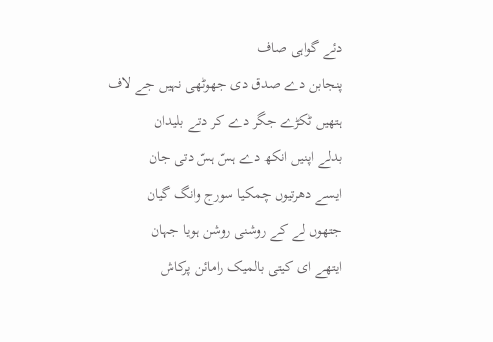دئے گواہی صاف
پنجابن دے صدق دی جھوٹھی نہیں جے لاف
ہتھیں ٹکڑے جگر دے کر دتے بلیدان
بدلے اپنیں انکھ دے ہسّ ہسّ دتی جان
ایسے دھرتیوں چمکیا سورج وانگ گیان
جتھوں لے کے روشنی روشن ہویا جہان
ایتھے ای کیتی بالمیک رامائن پرکاش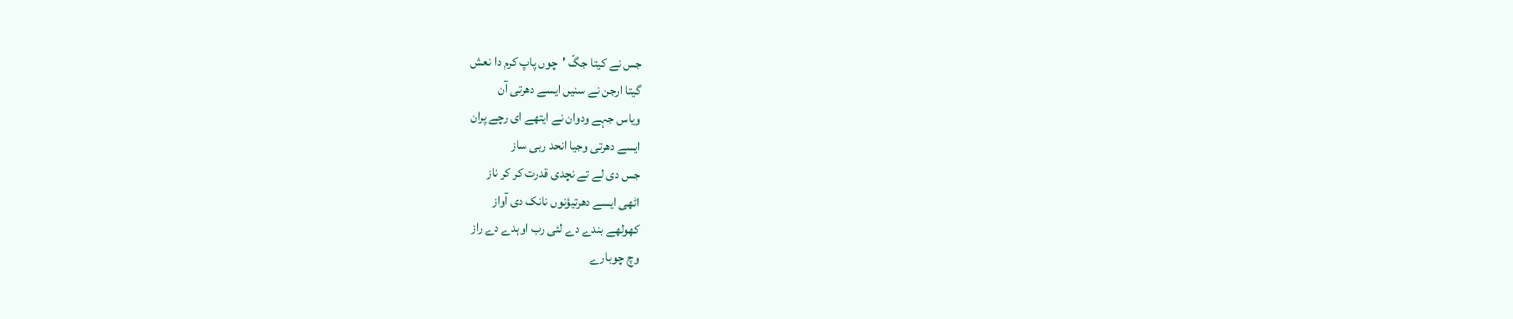جس نے کیتا جگّ 'چوں پاپ کرم دا نعش
گیتا ارجن نے سنیں ایسے دھرتی آن
ویاس جہے ودوان نے ایتھے ای رچے پران
ایسے دھرتی وجیا انحد ربی ساز
جس دی لے تے نچدی قدرت کر کر ناز
اٹھی ایسے دھرتیؤنوں نانک دی آواز
کھولھے بندے دے لئی رب اوہدے دے راز
وچ چوبارے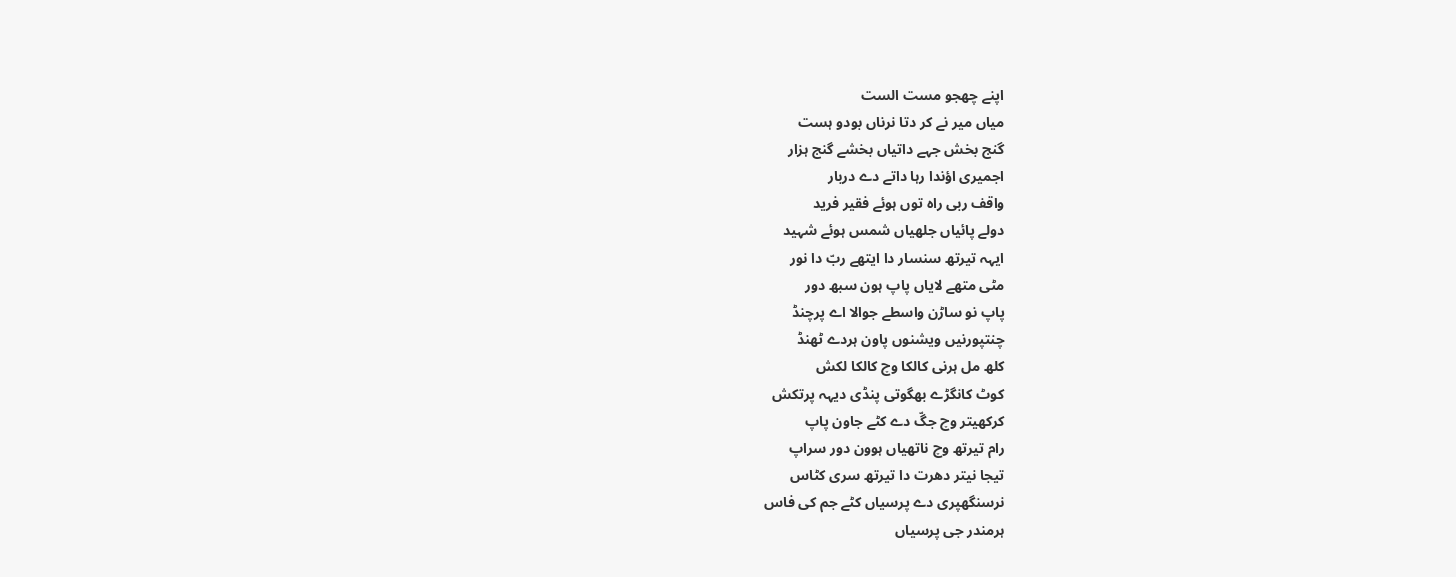اپنے چھجو مست الست
میاں میر نے کر دتا نرناں بودو ہست
گنج بخش جہے داتیاں بخشے گنج ہزار
اجمیری اؤندا رہا داتے دے دربار
واقف ربی راہ توں ہوئے فقیر فرید
دولے پائیاں جلھیاں شمس ہوئے شہید
ایہہ تیرتھ سنسار دا ایتھے ربّ دا نور
مٹی متھے لایاں پاپ ہون سبھ دور
پاپ نو ساڑن واسطے جوالا اے پرچنڈ
چنتپورنیں ویشنوں پاون ہردے ٹھنڈ
کلھ مل ہرنی کالکا وچ کالکا لکش
کوٹ کانگڑے بھگوتی پنڈی دیہہ پرتکش
کرکھیتر وچ جگّ دے کٹے جاون پاپ
رام تیرتھ وچ ناتھیاں ہوون دور سراپ
تیجا نیتر دھرت دا تیرتھ سری کٹاس
نرسنگھپری دے پرسیاں کٹے جم کی فاس
ہرمندر جی پرسیاں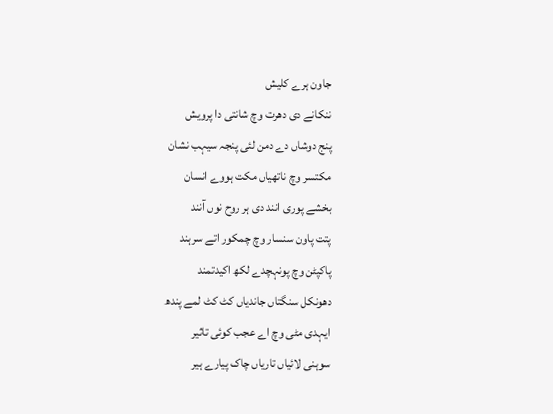جاون ہرے کلیش
ننکانے دی دھرت وچ شانتی دا پرویش
پنج دوشاں دے دمن لئی پنجہ سیہب نشان
مکتسر وچ ناتھیاں مکت ہووے انسان
بخشے پوری انند دی ہر روح نوں آنند
پتت پاون سنسار وچ چمکور اتے سرہند
پاکپٹن وچ پونہچدے لکھ اکیدتمند
دھونکل سنگتاں جاندیاں کٹ کٹ لمے پندھ
ایہدی مٹی وچ اے عجب کوئی تاثیر
سوہنی لائیاں تاریاں چاک پیارے ہیر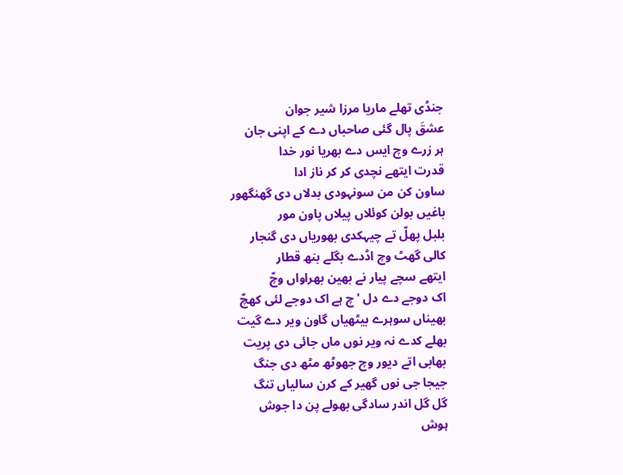جنڈی تھلے ماریا مرزا شیر جوان
عشقَ پال گئی صاحباں دے کے اپنی جان
ہر زرے وچ ایس دے بھریا نور خدا
قدرت ایتھے نچدی کر کر ناز ادا
ساون کن من سونہودی بدلاں دی گھنگھور
باغیں بولن کوئلاں پیلاں پاون مور
بلبل پھلّ تے چیہکدی بھوریاں دی گنجار
کالی گھٹ وچ اڈدے بگلے بنھ قطار
ایتھے سچے پیار نے بھین بھراواں وچّ
اک دوجے دے دل 'چ ہے اک دوجے لئی کھچّ
بھیناں سوہرے بیٹھیاں گاون ویر دے گیت
بھلے کدے نہ ویر نوں ماں جائی دی پریت
بھابی اتے دیور وچ جھوٹھ مٹھ دی جنگ
جیجا جی نوں گھیر کے کرن سالیاں تنگ
گل گل اندر سادگی بھولے پن دا جوش
ہوش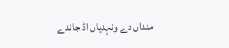منداں دے ونہدیاں اڈ جاندے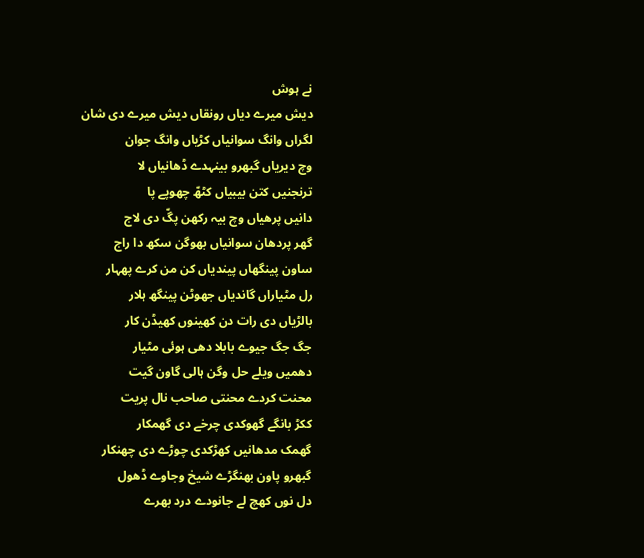نے ہوش
دیش میرے دیاں رونقاں دیش میرے دی شان
لگراں وانگ سوانیاں کڑیاں وانگ جوان
وچ دیریاں گبھرو بینہدے ڈھانیاں لا
ترنجنیں کتن بیبیاں کٹھّ چھوپے پا
دانیں پرھیاں وچ بیہ رکھن پگّ دی لاج
گھر پردھان سوانیاں بھوگن سکھ دا راج
ساون پینگھاں پیندیاں کن من کرے پھہار
رل مٹیاراں گاندیاں جھوٹن پینگھ ہلار
بالڑیاں دی رات دن کھینوں کھیڈن کار
جگ جگ جیوے بابلا دھی ہوئی مٹیار
دھمیں ویلے حل وگن ہالی گاون گیت
محنت کردے محنتی صاحب نال پریت
ککڑ بانگے گھوکدی چرخے دی گھمکار
گھمک مدھانیں کھڑکدی چوڑے دی چھنکار
گبھرو پاون بھنگڑے شیخ وجاوے ڈھول
دل نوں کھچ لے جانودے درد بھرے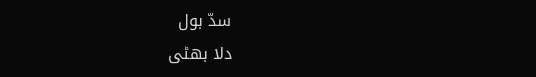سدّ بول
دلا بھٹی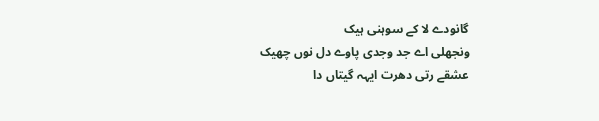گانودے لا کے سوہنی ہیک
ونجھلی اے جد وجدی پاوے دل نوں چھیک
عشقے رتی دھرت ایہہ گیتاں دا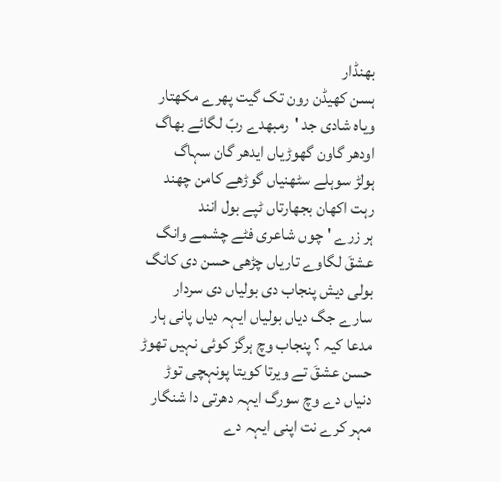بھنڈار
ہسن کھیڈن رون تک گیت پھرے مکھتار
ویاہ شادی جد 'رمبھدے ربّ لگائے بھاگ
اودھر گاون گھوڑیاں ایدھر گان سہاگ
ہولڑ سوہلے سٹھنیاں گوڑھے کامن چھند
رہت اکھان بجھارتاں ٹپے بول انند
ہر زرے 'چوں شاعری فٹے چشمے وانگ
عشقَ لگاوے تاریاں چڑھی حسن دی کانگ
بولی دیش پنجاب دی بولیاں دی سردار
سارے جگ دیاں بولیاں ایہہ دیاں پانی ہار
مدعا کیہ ؟ پنجاب وچ ہرگز کوئی نہیں تھوڑ
حسن عشقَ تے ویرتا کویتا پونہچی توڑ
دنیاں دے وچ سورگ ایہہ دھرتی دا شنگار
مہر کرے نت اپنی ایہہ دے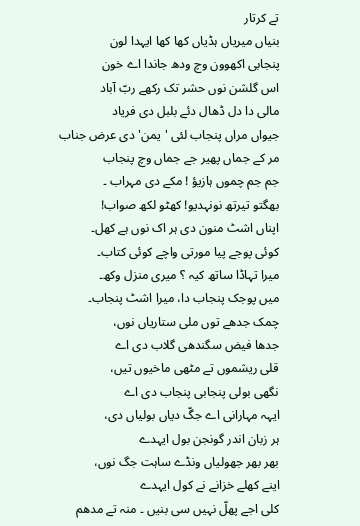تے کرتار
بنیاں میریاں ہڈیاں کھا کھا ایہدا لون
پنجابی اکھوون وچ ودھ جاندا اے خون
اس گلشن نوں حشر تک رکھے ربّ آباد
مالی دا دل ڈھال دئے بلبل دی فریاد
جیواں مراں پنجاب لئی 'یمن' دی عرض جناب
مر کے جماں پھیر جے جماں وچ پنجاب
جم جم چموں ہازیؤ ! مکے دی مہراب ۔
بھگتو تیرتھ نونہدیو! کھٹو لکھ صواب!
اپناں اشٹ منون دی ہر اک نوں ہے کھل۔
کوئی پوجے پیا مورتی واچے کوئی کتاب۔
میرا تہاڈا ساتھ کیہ ؟ میری منزل وکھ۔
میں پوجک پنجاب دا، میرا اشٹ پنجاب۔
چمک جدھے توں ملی ستاریاں نوں،
جدھا فیض سگندھی گلاب دی اے
قلی ریشموں تے مٹھی ماخیوں تیں،
نگھی بولی پنجابی پنجاب دی اے
ایہہ مہارانی اے جگّ دیاں بولیاں دی،
ہر زبان اندر گونجن بول ایہدے
بھر بھر جھولیاں ونڈے ساہت جگ نوں،
اینے کھلے خزانے نے کول ایہدے
کلی اجے پھلّ نہیں سی بنیں ۔ منہ تے مدھم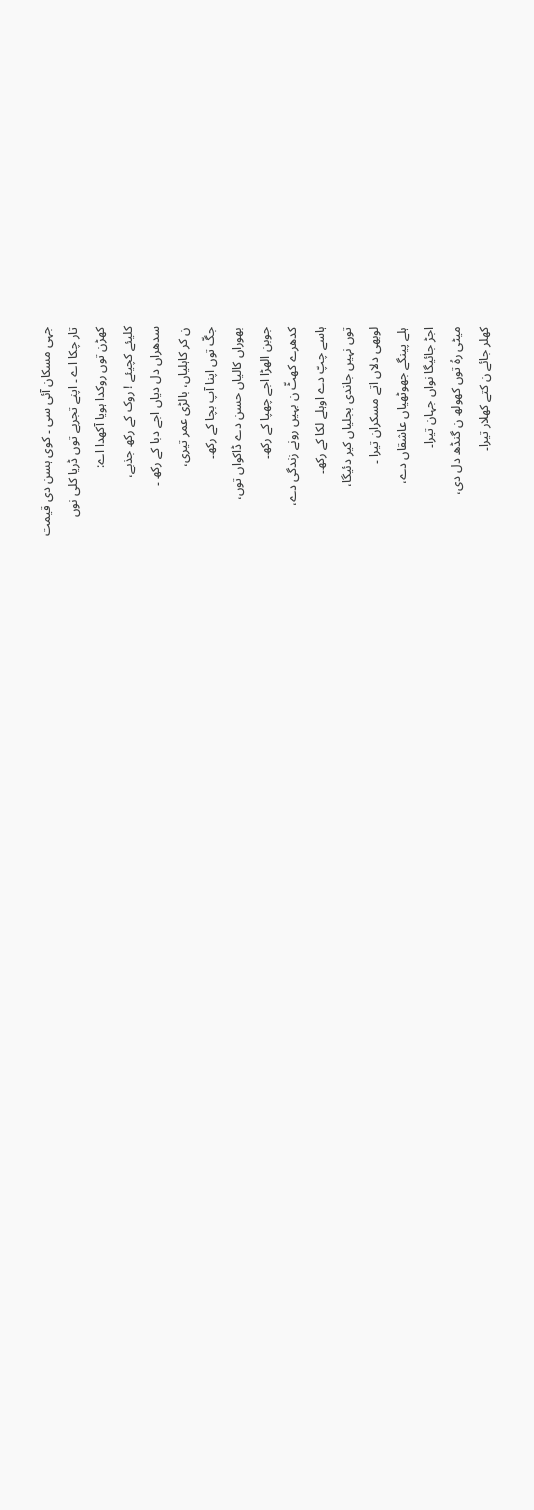جہی مسکان آئی سی ۔ کوی ہسن دی قیمت
تار چکا اے ۔ اپنے تجربے توں ڈریا کلی نوں
کھڑن توں روکدا ہویا آکھدا اے:
کلیئے کچیئے ! روک کے رکھ جذبے،
سدھراں دل دیاں اجے دبا کے رکھ ۔
ن کر کاہلیاں، بالڑی عمر تیری،
جگّ توں اپنا آپ بچا کے رکھ۔
بھوراں کالیاں حسن دے ڈاکواں توں،
جوبن الھڑا اجے چھپا کے رکھ۔
کدھرے کھٹّ ن بہیں رونے زندگی دے،
ہاسے چپّ دے اوہلے لکا کے رکھ۔
توں نہیں جاندی بجلیاں کیر دئیگا،
لوبھی دلاں اتے مسکران تیرا ۔
ہلے پینگے جھوٹھیاں عاشقاں دے،
اجڑ جائیگا نواں جہان تیرا۔
میٹی رہُ توں کھولھ ن گنڈھ دل دی،
کھلر جائے ن کتے کھلار تیرا۔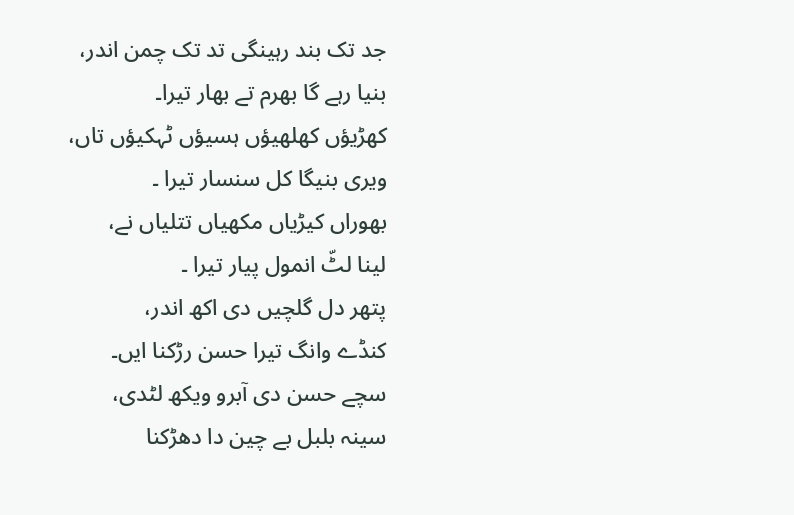جد تک بند رہینگی تد تک چمن اندر،
بنیا رہے گا بھرم تے بھار تیرا۔
کھڑیؤں کھلھیؤں ہسیؤں ٹہکیؤں تاں،
ویری بنیگا کل سنسار تیرا ۔
بھوراں کیڑیاں مکھیاں تتلیاں نے،
لینا لٹّ انمول پیار تیرا ۔
پتھر دل گلچیں دی اکھ اندر،
کنڈے وانگ تیرا حسن رڑکنا ایں۔
سچے حسن دی آبرو ویکھ لٹدی،
سینہ بلبل بے چین دا دھڑکنا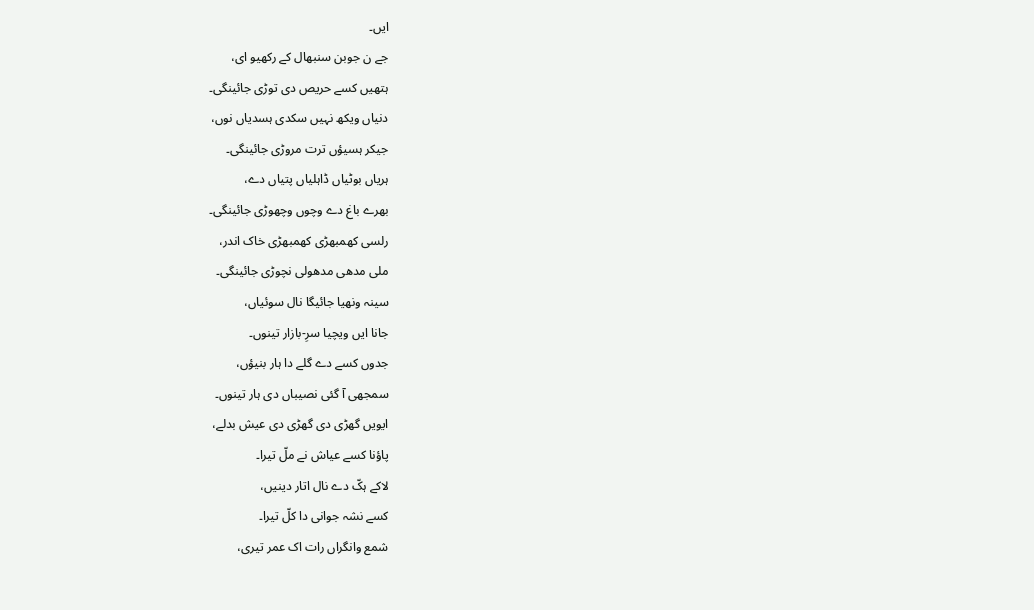ایں۔
جے ن جوبن سنبھال کے رکھیو ای،
ہتھیں کسے حریص دی توڑی جائینگی۔
دنیاں ویکھ نہیں سکدی ہسدیاں نوں،
جیکر ہسیؤں ترت مروڑی جائینگی۔
ہریاں بوٹیاں ڈاہلیاں پتیاں دے،
بھرے باغ دے وچوں وچھوڑی جائینگی۔
رلسی کھمبھڑی کھمبھڑی خاک اندر،
ملی مدھی مدھولی نچوڑی جائینگی۔
سینہ ونھیا جائیگا نال سوئیاں،
جانا ایں ویچیا سرِ-بازار تینوں۔
جدوں کسے دے گلے دا ہار بنیؤں،
سمجھی آ گئی نصیباں دی ہار تینوں۔
ایویں گھڑی دی گھڑی دی عیش بدلے،
پاؤنا کسے عیاش نے ملّ تیرا۔
لاکے ہکّ دے نال اتار دینیں،
کسے نشہ جوانی دا کلّ تیرا۔
شمع وانگراں رات اک عمر تیری،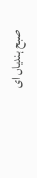صبح ہندیاں ای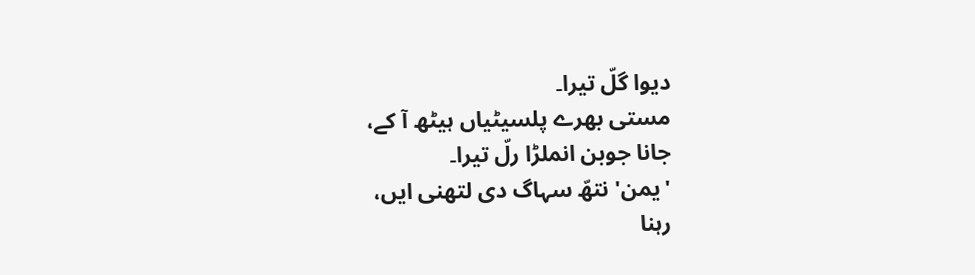دیوا گلّ تیرا۔
مستی بھرے پلسیٹیاں ہیٹھ آ کے،
جانا جوبن انملڑا رلّ تیرا۔
'یمن' نتھّ سہاگ دی لتھنی ایں،
رہنا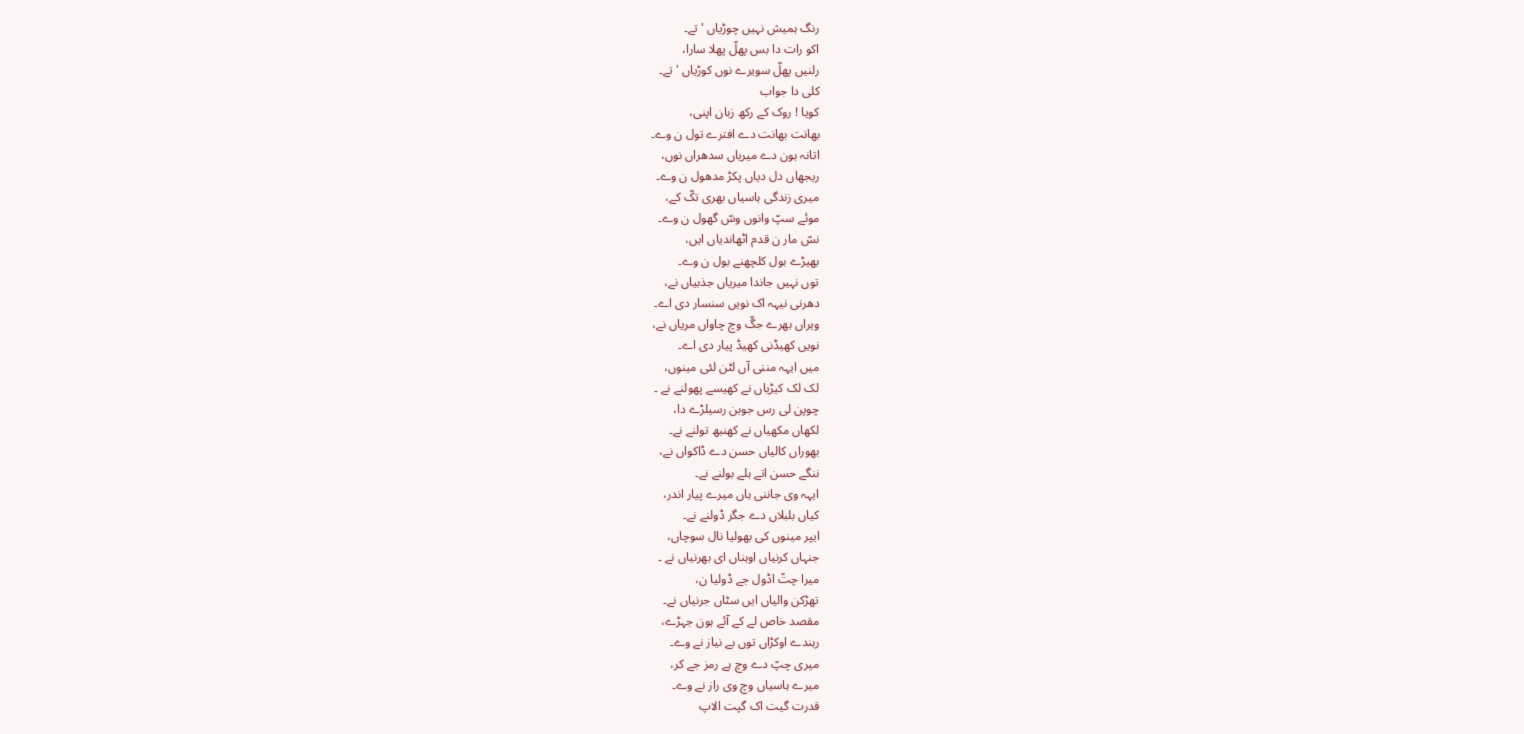رنگ ہمیش نہیں چوڑیاں 'تے۔
اکو رات دا بس پھلّ پھلا سارا،
رلنیں پھلّ سویرے نوں کوڑیاں 'تے۔
کلی دا جواب
کویا ! روک کے رکھ زبان اپنی،
بھانت بھانت دے افترے تول ن وے۔
اتانہ ہون دے میریاں سدھراں نوں،
ریجھاں دل دیاں پکڑ مدھول ن وے۔
میری زندگی ہاسیاں بھری تکّ کے،
موئے سپّ وانوں وسّ گھول ن وے۔
نسّ مار ن قدم اٹھاندیاں ایں،
بھیڑے بول کلچھنے بول ن وے۔
توں نہیں جاندا میریاں جذبیاں نے،
دھرنی نیہہ اک نویں سنسار دی اے۔
ویراں بھرے جگّ وچ چاواں مریاں نے،
نویں کھیڈنی کھیڈ پیار دی اے۔
میں ایہہ مننی آں لٹن لئی مینوں،
لک لک کیڑیاں نے کھیسے پھولنے نے ۔
چوپن لی رس جوبن رسیلڑے دا،
لکھاں مکھیاں نے کھنبھ تولنے نے۔
بھوراں کالیاں حسن دے ڈاکواں نے،
ننگے حسن اتے ہلے بولنے نے۔
ایہہ وی جاننی ہاں میرے پیار اندر،
کیاں بلبلاں دے جگر ڈولنے نے۔
ایپر مینوں کی بھولیا نال سوچاں،
جنہاں کرنیاں اوہناں ای بھرنیاں نے ۔
میرا چتّ اڈول جے ڈولیا ن،
تھڑکن والیاں ایں سٹاں جرنیاں نے۔
مقصد خاص لے کے آئے ہون جہڑے،
رہندے اوکڑاں توں بے نیاز نے وے۔
میری چپّ دے وچ ہے رمز جے کر،
میرے ہاسیاں وچ وی راز نے وے۔
قدرت گیت اک گپت الاپ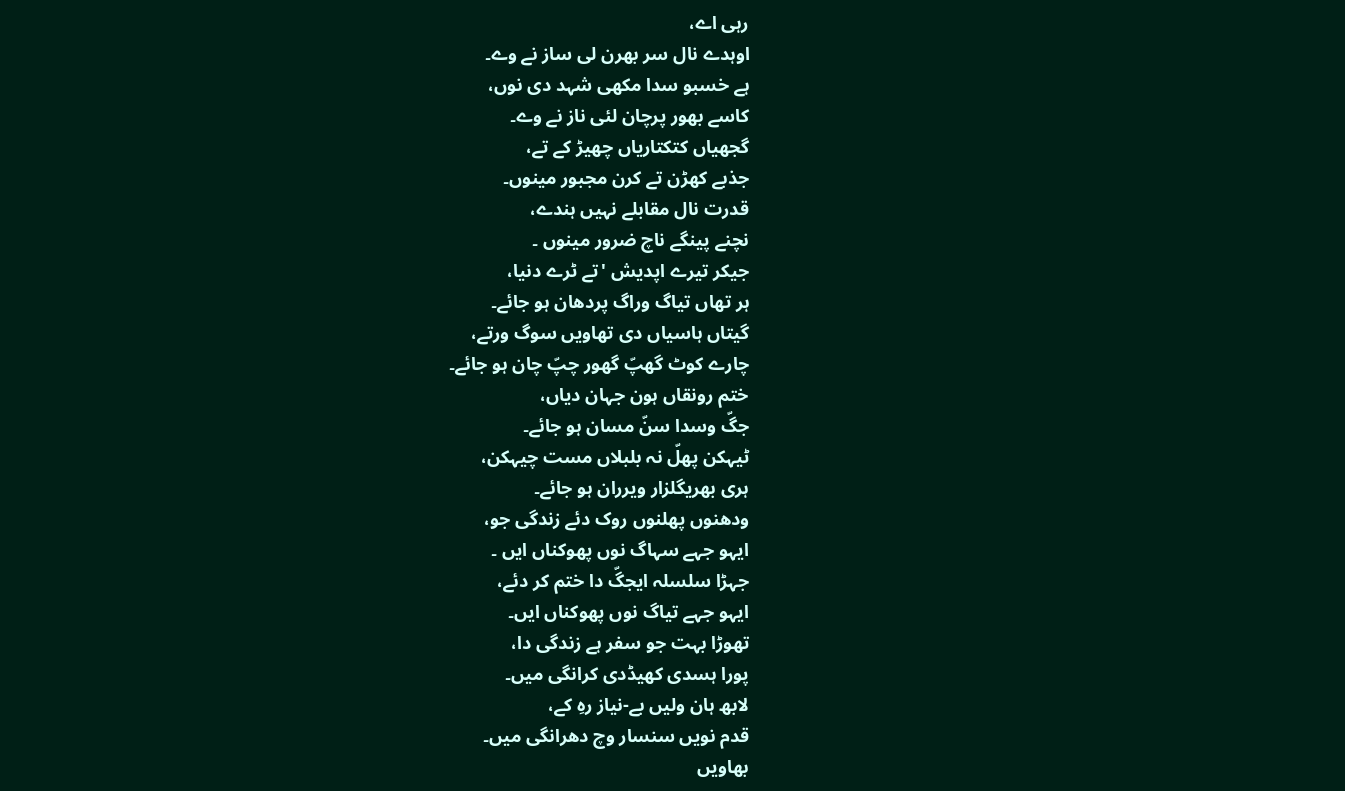رہی اے،
اوہدے نال سر بھرن لی ساز نے وے۔
ہے خسبو سدا مکھی شہد دی نوں،
کاسے بھور پرچان لئی ناز نے وے۔
گجھیاں کتکتاریاں چھیڑ کے تے،
جذبے کھڑن تے کرن مجبور مینوں۔
قدرت نال مقابلے نہیں ہندے،
نچنے پینگے ناچ ضرور مینوں ۔
جیکر تیرے اپدیش 'تے ٹرے دنیا،
ہر تھاں تیاگ وراگ پردھان ہو جائے۔
گیتاں ہاسیاں دی تھاویں سوگ ورتے،
چارے کوٹ گھپّ گھور چپّ چان ہو جائے۔
ختم رونقاں ہون جہان دیاں،
جگّ وسدا سنّ مسان ہو جائے۔
ٹیہکن پھلّ نہ بلبلاں مست چیہکن،
ہری بھریگلزار ویرران ہو جائے۔
ودھنوں پھلنوں روک دئے زندگی جو،
ایہو جہے سہاگ نوں پھوکناں ایں ۔
جہڑا سلسلہ ایجگّ دا ختم کر دئے،
ایہو جہے تیاگ نوں پھوکناں ایں۔
تھوڑا بہت جو سفر ہے زندگی دا،
پورا ہسدی کھیڈدی کرانگی میں۔
لابھ ہان ولیں بے-نیاز رہِ کے،
قدم نویں سنسار وچ دھرانگی میں۔
بھاویں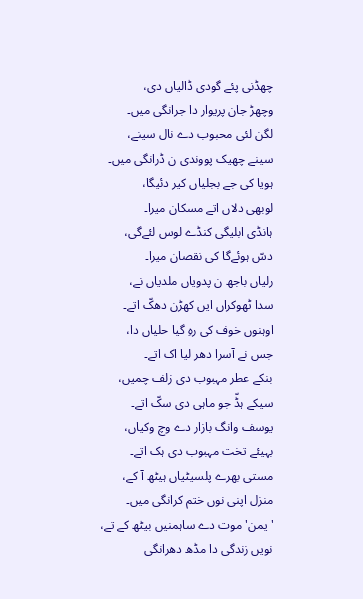چھڈنی پئے گودی ڈالیاں دی،
وچھڑ جان پریوار دا جرانگی میں۔
لگن لئی محبوب دے نال سینے،
سینے چھیک پووندی ن ڈرانگی میں۔
ہویا کی جے بجلیاں کیر دئیگا،
لوبھی دلاں اتے مسکان میرا۔
ہانڈی ابلیگی کنڈے لوس لئےگی،
دسّ ہوئےگا کی نقصان میرا۔
رلیاں باجھ ن پدویاں ملدیاں نے،
سدا ٹھوکراں ایں کھڑن دھکّ اتے۔
اوہنوں خوف کی رہِ گیا حلیاں دا،
جس نے آسرا دھر لیا اک اتے۔
بنکے عطر مہبوب دی زلف چمیں،
سیکے ہڈّ جو ماہی دی سکّ اتے۔
یوسف وانگ بازار دے وچ وکیاں،
بہیئے تخت مہبوب دی ہک اتے۔
مستی بھرے پلسیٹیاں ہیٹھ آ کے،
منزل اپنی نوں ختم کرانگی میں۔
'یمن' موت دے ساہمنیں بیٹھ کے تے،
نویں زندگی دا مڈھ دھرانگی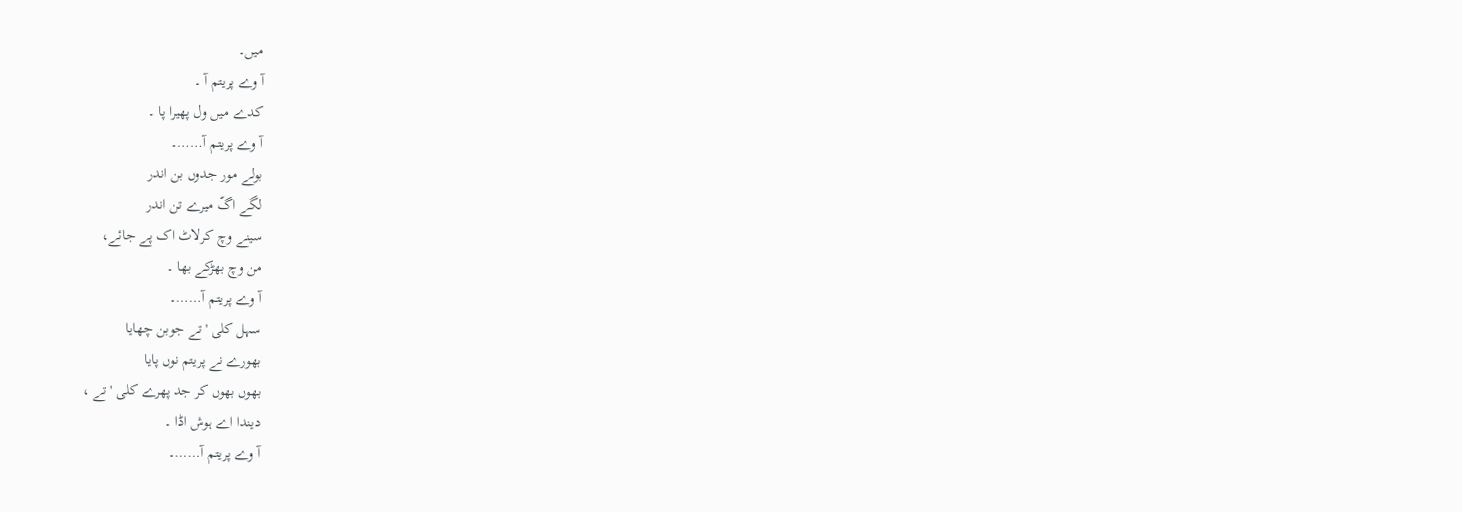میں۔
آ وے پریتم آ ۔
کدے میں ول پھیرا پا ۔
آ وے پریتم آ……۔
بولے مور جدوں بن اندر
لگے اگّ میرے تن اندر
سینے وچ کرلاٹ اک پے جائے،
من وچ بھڑکے بھا ۔
آ وے پریتم آ……۔
سہل کلی 'تے جوبن چھایا
بھورے نے پریتم نوں پایا
بھوں بھوں کر جد پھرے کلی 'تے ،
دیندا اے ہوش اڈا ۔
آ وے پریتم آ……۔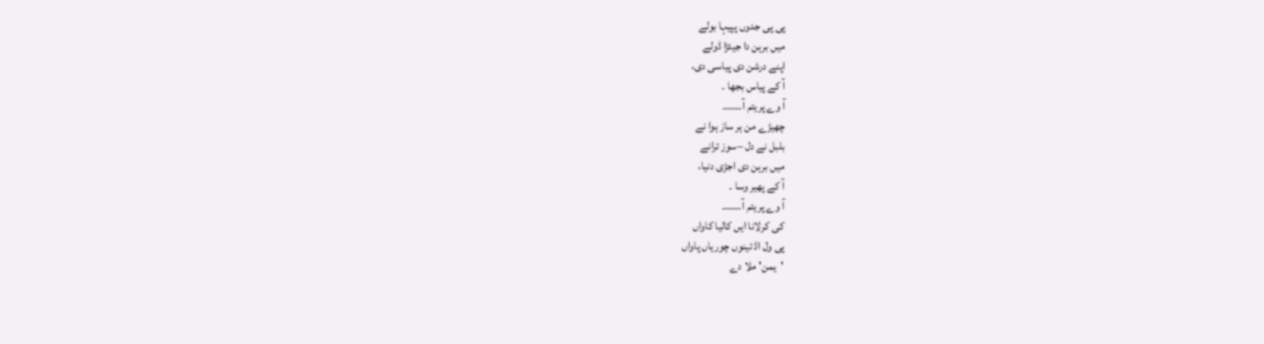پی پی جدوں پپیہا بولے
میں برہن دا جیئڑا ڈولے
اپنے درشن دی پیاسی دی،
آ کے پیاس بجھا ۔
آ وے پریتم آ……۔
چھیڑے من ہر ساز ہوا نے
بلبل نے دل –سوز ترانے
میں برہن دی اجڑی دنیا،
آ کے پھیر وسا ۔
آ وے پریتم آ……۔
کی کرلانا ایں کالیا کاواں
پی ول اڈ تینوں چوریاں پاواں
'یمن' ملا دے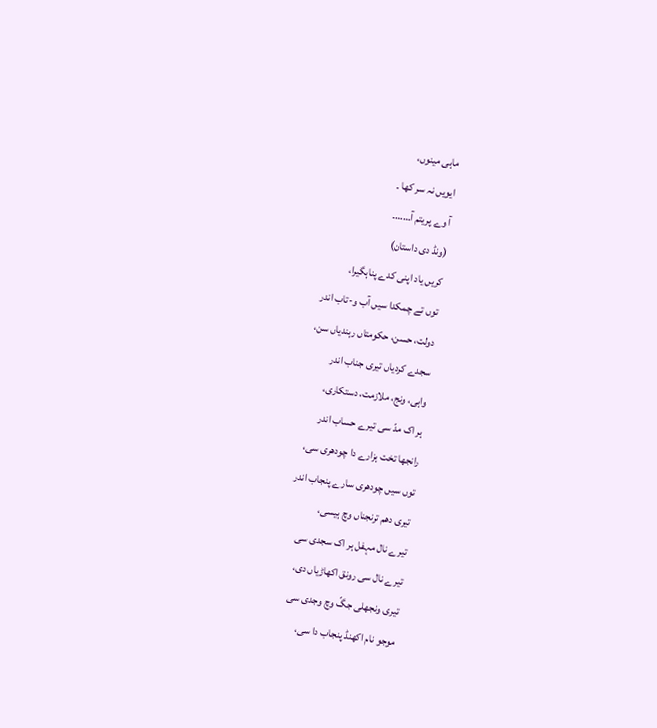ماہی مینوں،
ایویں نہ سر کھا ۔
آ وے پریتم آ……۔
(ونڈ دی داستان)
کریں یاد اپنی کدے پناہگیرا،
توں تے چمکدا سیں آب و-تاب اندر
دولت، حسن، حکومتاں رہندیاں سن،
سجدے کردیاں تیری جناب اندر
واہی، ونج، ملازمت، دستکاری،
ہر اک مدّ سی تیرے حساب اندر
رانجھا تخت ہزارے دا چودھری سی،
توں سیں چودھری سارے پنجاب اندر
تیری دھم ترنجناں وچ ہیسی،
تیرے نال مہفل ہر اک سجدی سی
تیرے نال سی رونق اکھاڑیاں دی،
تیری ونجھلی جگّ وچ وجدی سی
موجو نام اکھنڈ پنجاب دا سی،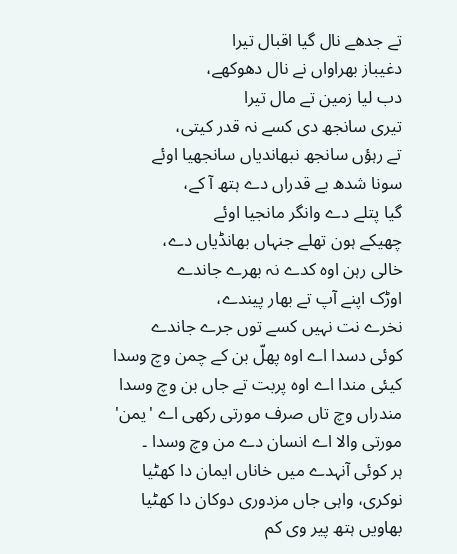تے جدھے نال گیا اقبال تیرا
دغیباز بھراواں نے نال دھوکھے،
دب لیا زمین تے مال تیرا
تیری سانجھ دی کسے نہ قدر کیتی،
تے رہؤں سانجھ نبھاندیاں سانجھیا اوئے
سونا شدھ بے قدراں دے ہتھ آ کے،
گیا پتلے دے وانگر مانجیا اوئے
چھیکے ہون تھلے جنہاں بھانڈیاں دے،
خالی رہن اوہ کدے نہ بھرے جاندے
اوڑک اپنے آپ تے بھار پیندے،
نخرے نت نہیں کسے توں جرے جاندے
کوئی دسدا اے اوہ پھلّ بن کے چمن وچ وسدا
کیئی مندا اے اوہ پربت تے جاں بن وچ وسدا
مندراں وچ تاں صرف مورتی رکھی اے 'یمن'
مورتی والا اے انسان دے من وچ وسدا ۔
ہر کوئی آنہدے میں خاناں ایمان دا کھٹیا
نوکری، واہی جاں مزدوری دوکان دا کھٹیا
بھاویں ہتھ پیر وی کم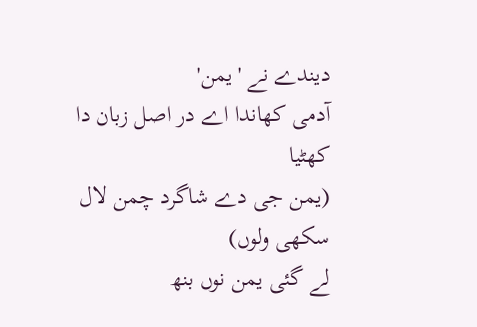دیندے نے 'یمن'
آدمی کھاندا اے در اصل زبان دا کھٹیا
(یمن جی دے شاگرد چمن لال سکھی ولوں)
لے گئی یمن نوں بنھ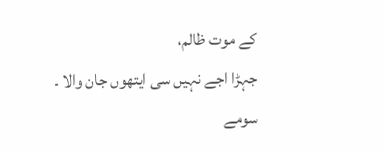کے موت ظالم،
جہڑا اجے نہیں سی ایتھوں جان والا ۔
سومے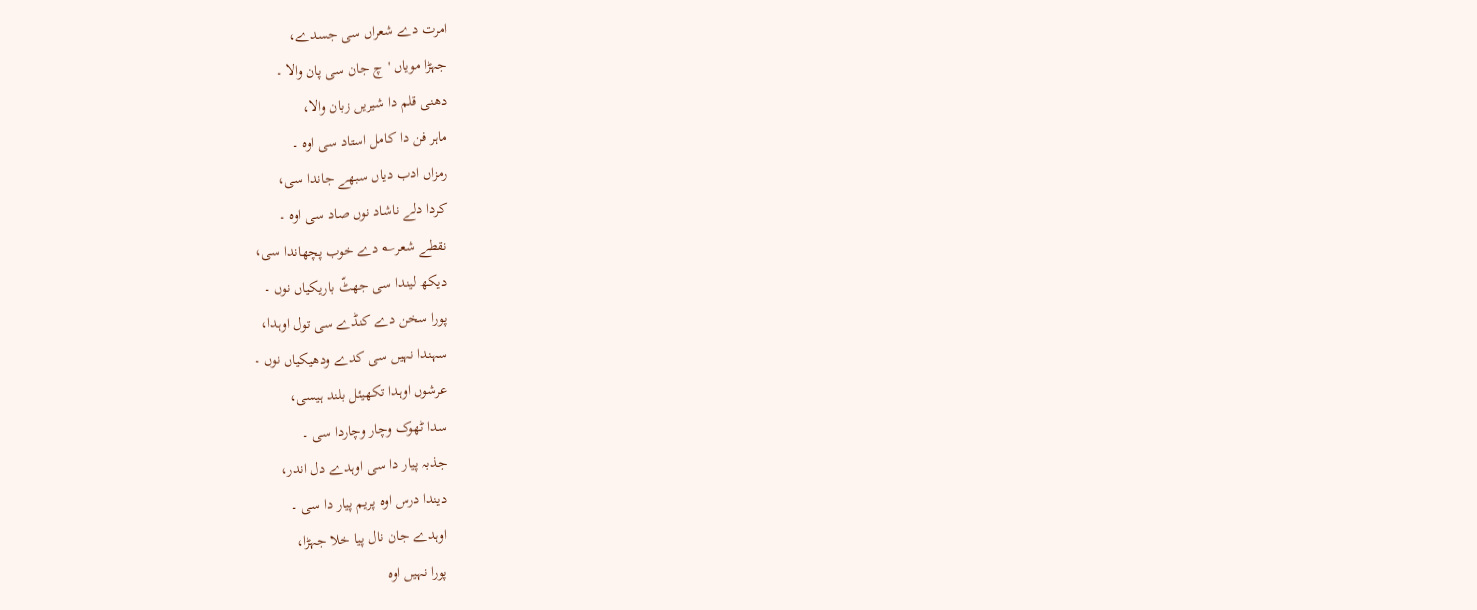امرت دے شعراں سی جسدے،
جہڑا مویاں 'چ جان سی پان والا ۔
دھنی قلم دا شیریں زبان والا،
ماہر فن دا کامل استاد سی اوہ ۔
رمزاں ادب دیاں سبھے جاندا سی،
کردا دلے ناشاد نوں صاد سی اوہ ۔
نقطے شعر؎ دے خوب پچھاندا سی،
دیکھ لیندا سی جھٹّ باریکیاں نوں ۔
پورا سخن دے کنڈے سی تول اوہدا،
سہندا نہیں سی کدے ودھیکیاں نوں ۔
عرشوں اوہدا تکھیئل بلند ہیسی،
سدا ٹھوک وچار وچاردا سی ۔
جذبہ پیار دا سی اوہدے دل اندر،
دیندا درس اوہ پریم پیار دا سی ۔
اوہدے جان نال پیا خلا جہڑا،
پورا نہیں اوہ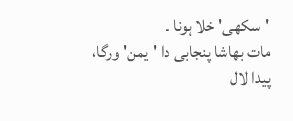'سکھی' خلا ہونا ۔
مات بھاشا پنجابی دا 'یمن' ورگا،
پیدا لال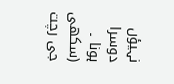نہیؤں دوسرا ہونا ۔
(سکھی جی رچت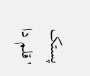پستک 'قلم دا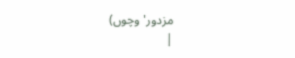مزدور' وچوں)
|